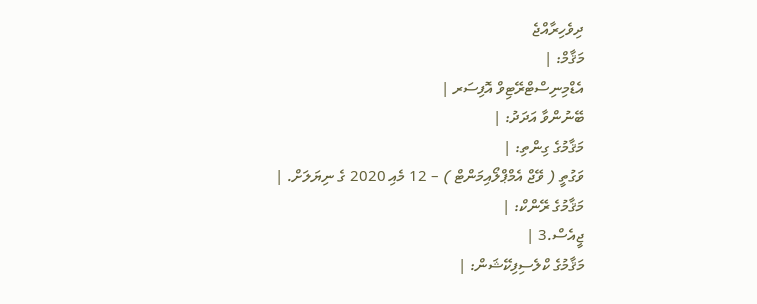ދިވެހިރާއްޖެ
މަޤާމް: |
އެޑްމިނިސްޓްރޭޓިވް އޮފިސަރ |
ބޭނުންވާ އަދަދު: |
މަޤާމުގެ ގިންތި: |
ވަގުތީ ( ވޭޖް އެމްޕްލޯއިމަންޓް ) – 12 މެއި 2020 ގެ ނިޔަލަށް. |
މަޤާމުގެ ރޭންކް: |
ޖީއެސް.3 |
މަޤާމުގެ ކްލެސިފިކޭޝަން: |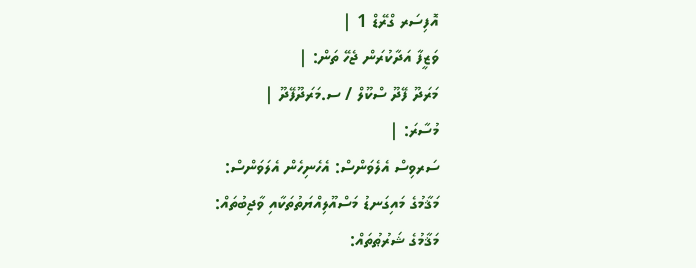އޮފިސަރ ގްރޭޑް 1 |
ވަޒީފާ އަދާކުރަން ޖެހޭ ތަން: |
މަރަދޫ ފޭދޫ ސްކޫލް / ސ.މަރަދޫފޭދޫ |
މުސާރަ: |
ސަރވިސް އެލެވަންސް: އެހެނިހެން އެލަވަންސް:
މަޤާމުގެ މައިގަނޑު މަސްއޫލިއްޔަތުތަކާއި ވާޖިބުތައް:
މަޤާމުގެ ޝަރުޠުތައް: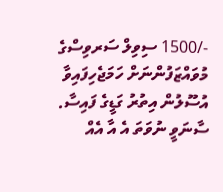-/1500 ސިވިލް ސަރވިސްގެ މުވައްޒަފުންނަށް ހަމަޖެހިފައިވާ އުސޫލުން އިތުރު ގަޑީގެ ފައިސާ.
ސާނަވީ ނުވަތަ އެ އާ އެއް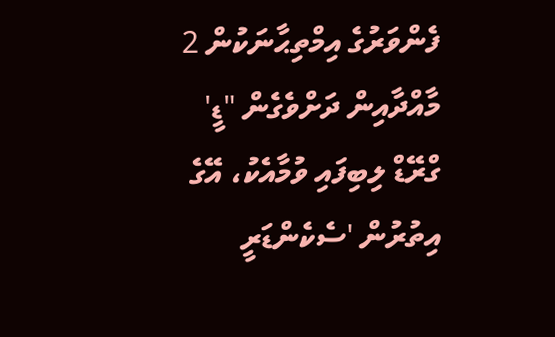ފެންވަރުގެ އިމްތިޙާނަކުން 2 މާއްދާއިން ދަށްވެގެން "ޑީ' ގްރޭޑް ލިބިފައި ވުމާއެކު، އޭގެ އިތުރުން 'ސެކެންޑަރީ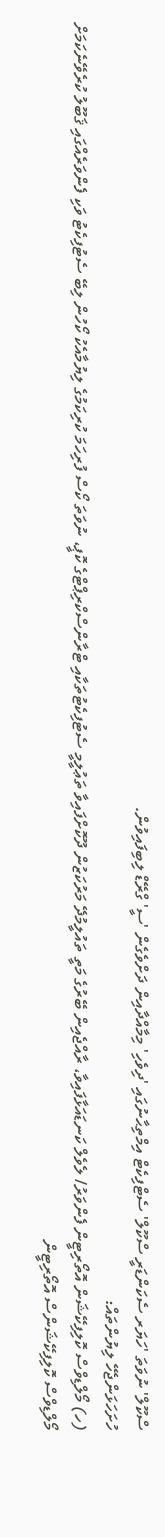ސްކޫލް' ނުވަތަ 'ހަޔަރ ސެކަންޑަރީ ސްކޫލް' ސެޓްފިކެޓް އިމްތިޙާނުގައި 'ދިވެހި' މިމާއްދާއިން ދަށްވެގެން 'ސީ' ގްރޭޑް ލިބިފައިވުން.
ހުށަހަޅަންޖެހޭ ލިޔުންތައް:
(ހ) މޯލްޑިވްސް ކޮލިފިކޭޝަން އޮތޯރިޓީން ފެންވަރު/ ލެވެލް ކަނޑައަޅާފައިވާ، ރާއްޖެއިން ބޭރުގެ މަތީ ތައުލީމުދޭ މަރުކަޒުން ދޫކޮށްފައިވާ ތަޢުލީމީ ސެޓުފިކެޓުތަކާއި ޓްރާންސްކްރިޕްޓްގެ ކޮޕީ، ނުވަތަ ކޯސް ފުރިހަމަ ކުރިކަމުގެ ލިޔުމާއެކު ކޯހުން ލިބޭ ސެޓުފިކެޓު ވަކި ފެންވަރެއްގައި ޤަބޫލު ކުރެވޭނެކަމަށް މޯލްޑިވްސް ކޮލިފިކޭޝަންސް އޮތޯރިޓީން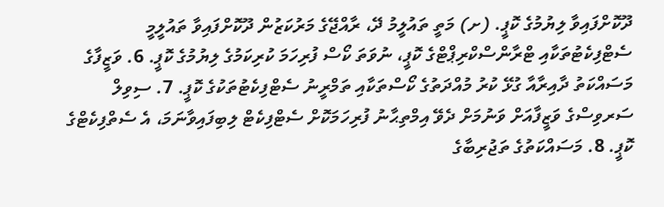ދޫކޮށްފައިވާ ލިޔުމުގެ ކޮޕީ. (ށ) މަތީ ތައުލީމު ދޭ، ރާއްޖޭގެ މަރުކަޒުން ދޫކޮށްފައިވާ ތައުލީމީ ސެޓްފިކެޓުތަކާއި ޓްރާންސްކްރިޕްޓްގެ ކޮޕީ، ނުވަތަ ކޯސް ފުރިހަމަ ކުރިކަމުގެ ލިޔުމުގެ ކޮޕީ. 6. ވަޒީފާގެ މަސައްކަތު ދާއިރާއާ ގުޅޭ ކުރު މުއްދަތުގެ ކޯސްތަކާއި ތަމްރީނު ސެޓްފިކެޓުތަކުގެ ކޮޕީ. 7. ސިވިލް ސަރވިސްގެ ވަޒީފާއަށް ވަނުމަށް ދެވޭ އިމްތިޙާނު ފުރިހަމަކޮށް ސެޓްފިކެޓް ލިބިފައިވާނަމަ، އެ ސެތްފިކެޓްގެ ކޮޕީ. 8. މަސައްކަތުގެ ތަޖުރިބާގެ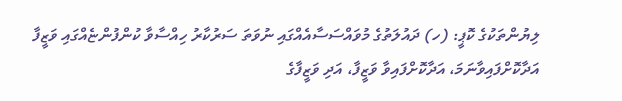ލިޔުންތަކުގެ ކޮޕީ: (ހ) ދައުލަތުގެ މުވައްސަސާއެއްގައި ނުވަތަ ސަރުކާރު ހިއްސާވާ ކުންފުންޏެއްގައި ވަޒީފާ އަދާކޮށްފައިވާނަމަ، އަދާކޮށްފައިވާ ވަޒީފާ، އަދި ވަޒީފާގެ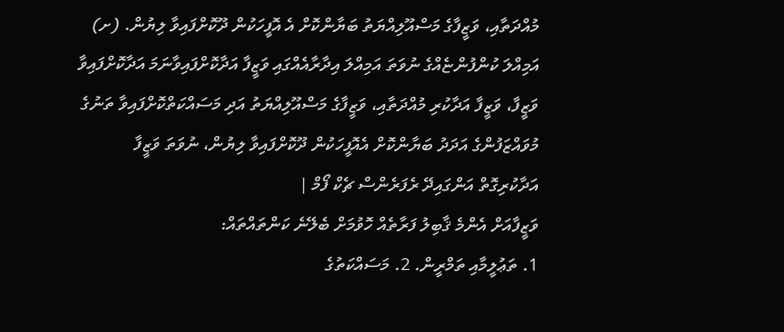މުއްދަތާއި، ވަޒީފާގެ މަސްއޫލިއްޔަތު ބަޔާންކޮށް އެ އޮފީހަކުން ދޫކޮށްފައިވާ ލިޔުން. (ށ) އަމިއްލަ ކުންފުންޏެއްގެ ނުވަތަ އަމިއްލަ އިދާރާއެއްގައި ވަޒީފާ އަދާކޮށްފައިވާނަމަ އަދާކޮށްފައިވާ ވަޒީފާ، ވަޒީފާ އަދާކުރި މުއްދަތާއި، ވަޒީފާގެ މަސްއޫލިއްޔަތު އަދި މަސައްކަތްކޮށްފައިވާ ތަނުގެ މުވައްޒަފުންގެ އަދަދު ބަޔާންކޮށް އެއޮފީހަކުން ދޫކޮށްފައިވާ ލިޔުން، ނުވަތަ ވަޒީފާ އަދާކުރިގޮތް އަންގައިދޭ ރެފަރެންސް ޗެކް ފޯމް |
ވަޒީފާއަށް އެންމެ ޤާބިލު ފަރާތެއް ހޮވުމަށް ބެލޭނެ ކަންތައްތައް:
1. ތަޢުލީމާއި ތަމްރީން. 2. މަސައްކަތުގެ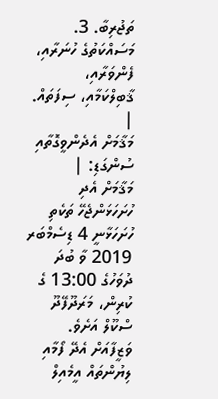ތަޖުރިބާ. 3. މަސައްކަތުގެ ހުނަރާއި، ފެންވަރާއި، ޤާބިލްކަމާއި، ސިފަތައް. |
މަޤާމަށް އެދެންވީގޮތާއި ސުންގަޑި: |
މަޤާމަށް އެދި ހުށަހަޅަންޖެހޭ ތަކެތި ހުށަހަޅާނީ 4 ޑިސެމްބަރ 2019 ވާ ބުދަ ދުވަހުގެ 13:00 ގެ ކުރިން، މަރަދޫފޭދޫ ސްކޫލް އަށެވެ. ވަޒީފާއަށް އެދޭ ފޯމާއި ލިޔުންތައް އީމެއިލް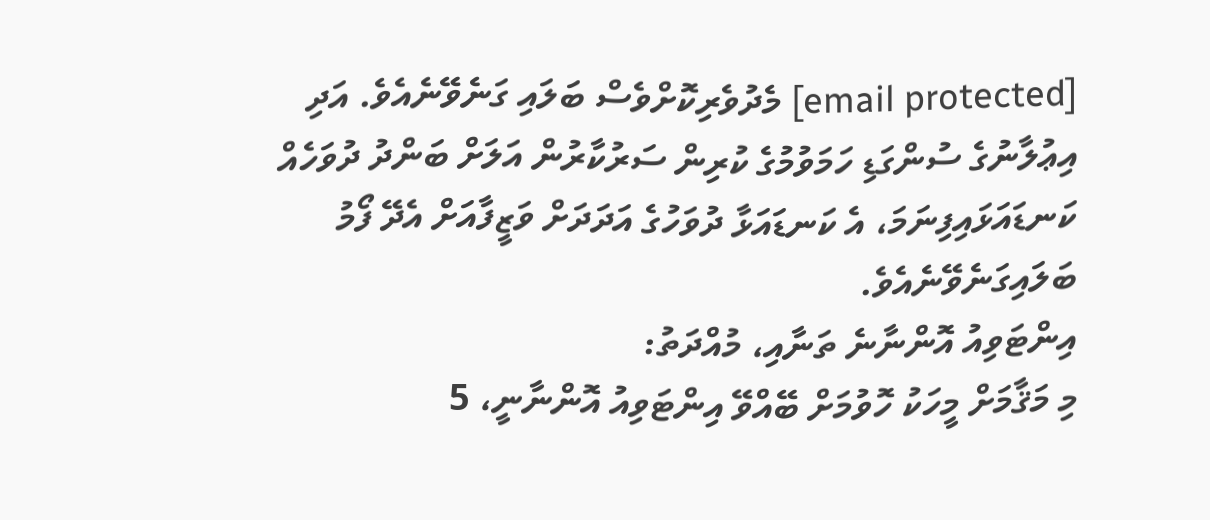[email protected] މެދުވެރިކޮށްވެސް ބަލައި ގަނެވޭނެއެވެ. އަދި އިޢުލާނުގެ ސުންގަޑި ހަމަވުމުގެ ކުރިން ސަރުކާރުން އަލަށް ބަންދު ދުވަހެއް ކަނޑައަޅައިފިނަމަ، އެ ކަނޑައަޅާ ދުވަހުގެ އަދަދަށް ވަޒީފާއަށް އެދޭ ފޯމު ބަލައިގަނެވޭނެއެވެ.
އިންޓަވިއު އޮންނާނެ ތަނާއި، މުއްދަތު:
މި މަޤާމަށް މީހަކު ހޮވުމަށް ބޭއްވޭ އިންޓަވިއު އޮންނާނީ، 5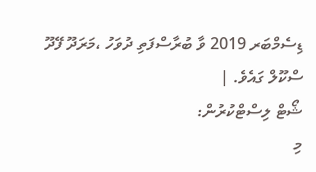ޑިސެމްބަރ 2019 ވާ ބުރާސްފަތި ދުވަހު ،މަރަދޫ ފޭދޫ ސްކޫލް ގައެވެ. |
ޝޯޓް ލިސްޓްކުރުން:
މި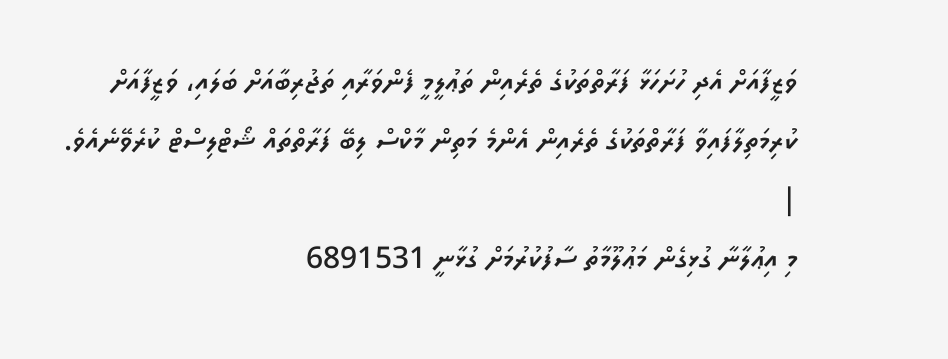ވަޒީފާއަށް އެދި ހުށަހަޅާ ފަރާތްތަކުގެ ތެރެއިން ތަޢުލީމީ ފެންވަރާއި ތަޖުރިބާއަށް ބަލައި، ވަޒީފާއަށް ކުރިމަތިލާފައިވާ ފަރާތްތަކުގެ ތެރެއިން އެންމެ މަތިން މާކްސް ލިބޭ ފަރާތްތައް ޝޯޓްލިސްޓް ކުރެވޭނެއެވެ. |
މި އިޢުލާނާ ގުޅިގެން މަޢުލޫމާތު ސާފުކުރުމަށް ގުޅާނީ 6891531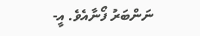ނަންބަރު ފޯނާއެވެ. އީ-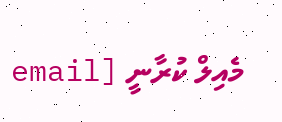މެއިލް ކުރާނީ [email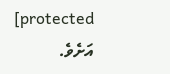protected] އަށެވެ.